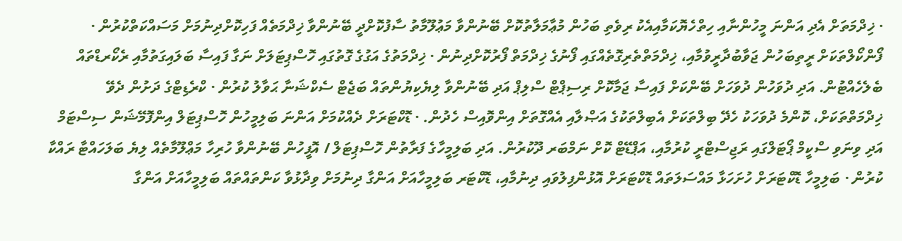· ޚިދްމަތަށް އެދި އަންނަ މީހުންނާއި ހިތްހެޔޮކަމާއިއެކު ރިވެތި ބަހުން މުޢާމަލާތުކޮށް ބޭނުންވާ މަޢުލޫމާތު ސާފުކޮށްދީ ބޭނުންވާ ޚިދްމަތެއް ފަހިކޮށްދިނުމަށް މަސައްކަތްކުރުން · ފޯންކޯލްތަކަށް ރީތިބަހުން ޖަވާބުދާރީވުމާއި، ޚިދްމަތްތެރިގޮތެއްގައި ފޯނުގެ ޚިދްމަތް ފޯރުކޮށްދިނުން · ޚިދްމަތުގެ އަގުގެ ގޮތުގައި ހޮސްޕިޓަލަށް ނަގާ ފައިސާ ބަލައިގަތުމާއި ރެކޯރޑްތައް ބެލެހެއްޓުން. އަދި ދުވަހުން ދުވަހަށް ބޭންކަށް ފައިސާ ޖަމާކޮށް ރިސިޕްޓް ސްލިޕް އަދި ބޭނުންވާ ލިޔެކިޔުންތައް ބަޖެޓް ސެކްޝަނާ ޙަވާލު ކުރުން · ކްރެޑިޓްގެ ދަށުން ދެވޭ ޚިދްމަތްތަކަށް، ކޮންމެ ދުވަހަކު ހެދޭ ބިލްތަކަށް އެބިލްތަކުގެ އަޞްލާއި އެއްގޮތަށް އިންވޮއިސް ހެދުން. · ޑޮކްޓަރަށް ދެއްކުމަށް އަންނަ ބަލިމީހުން ހޮސްޕިޓަލް އިންފޮމޭޝަން ސިސްޓަމް އަދި ވިނަވި ސްކީމް ޕޯޓަލްގައި ރަޖިސްޓްރީ ކުރުމާއި، އަޕްޑޭޓް ކޮށް ނަމްބަރ ދޫކުރުން. އަދި ބަލިމީހާގެ ފަރާތުން ހޮސްޕިޓަލް / އޮފީހުން ބޭނުންވާ ހުރިހާ މަޢްލޫމާތެއް ލިޔެ ބަލަހައްޓާ ރައްކާ ކުރުން · ބަލިމީހާ ޑޮކްޓަރަށް ހުށަހަޅާ މައްސަލަތައް ޑޮކްޓަރަށް އޮޅުންފިލުވައި ދިނުމާއި، ޑޮކްޓަރ ބަލިމީހާއަށް އަންގާ ދިނުމަށް ވިދާޅުވާ ކަންތައްތައް ބަލިމީހާއަށް އަންގާ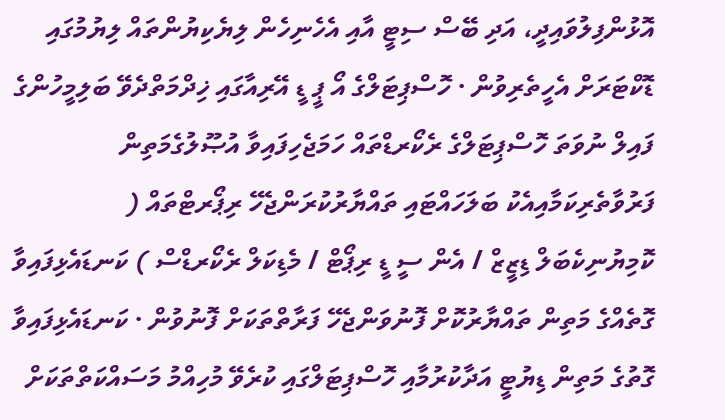އޮޅުންފިލުވައިދީ، އަދި ބޭސް ސިޓީ އާއި އެހެނިހެން ލިޔެކިޔުންތައް ލިޔުމުގައި ޑޮކްޓަރަށް އެހީތެރިވުން · ހޮސްޕިޓަލްގެ އޯ ޕީ ޑީ އޭރިއާގައި ޚިދްމަތްދެވޭ ބަލިމީހުންގެ ފައިލް ނުވަތަ ހޮސްޕިޓަލްގެ ރެކޯރޑްތައް ހަމަޖެހިފައިވާ އުޞޫލުގެމަތިން ފަރުވާތެރިކަމާއިއެކު ބަލަހައްޓައި ތައްޔާރުކުރަންޖެހޭ ރިޕޯރޓްތައް ( ކޮމިޔުނިކެބަލް ޑިޒީޒް / އެން ސީ ޑީ ރިޕޯޓް / މެޑިކަލް ރެކޯރޑްސް ) ކަނޑައެޅިފައިވާ ގޮތެއްގެ މަތިން ތައްޔާރުކޮށް ފޮނުވަންޖެހޭ ފަރާތްތަކަށް ފޮނުވުން · ކަނޑައެޅިފައިވާ ގޮތުގެ މަތިން ޑިޔުޓީ އަދާކުރުމާއި ހޮސްޕިޓަލްގައި ކުރެވޭ މުހިއްމު މަސައްކަތްތަކަށް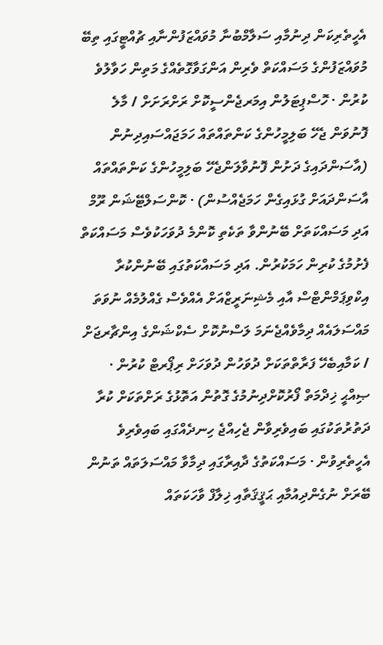އެހީތެރިކަން ދިނުމާއި ސަލާމްބުނާ މުވައްޒަފުންނާއި ޗުއްޓީގައި ތިބޭ މުވައްޒަފުންގެ މަސައްކަތް ވެރިން އަންގަވާގޮތެއްގެ މަތިން ހަވާލުވެ ކުރުން · ހޮސްޕިޓަލުން އިމަރޖެންސީކޮށް ރަށްރަށަށް / މާލެ ފޮނުވަން ޖެހޭ ބަލިމީހުންގެ ކަންތައްތައް ހަމަޖައްސައިދިނުން (އާސަންދައިގެ ދަށުން ފޮނުވާލަންޖެހޭ ބަލިމީހުންގެ ކަންތައްތައް އާސަންދައަށް ގުޅައިގެން ހަމަޖެއްސުން) · ކޮންސަލްޓޭޝަން ރޫމް އަދި މަސައްކަތަށް ބޭނުންވާ ތަކެތި ކޮންމެ ދުވަހަކުވެސް މަސައްކަތް ފެށުމުގެ ކުރިން ހަމަކުރުން. އަދި މަސައްކަތުގައި ބޭނުންކުރާ އިކްވިޕަމްންޓްސް އާއި މެޝިނަރީޒްއަށް އެއްވެސް ގެއްލުމެއް ނުވަތަ މައްސަލައެއް ދިމާވެއްޖެނަމަ ލަސްނުކޮށް ސެކްޝަންގެ އިންޗާރޖަށް / ކަމާއިބެހޭ ފަރާތްތަކަށް ދުވަހުން ދުވަހަށް ރިޕޯރޓް ކުރުން · ޞިއްޙީ ޚިދްމަތް ފޯރުކޮށްދިނުމުގެ ގޮތުން އަތޮޅުގެ ރަށްތަކަށް ކުރާ ދަތުރުތަކުގައި ބައިވެރިވާން ޖެހިއްޖެ ހިނދެއްގައި ބައިވެރިވެ އެހީތެރިވުން · މަސައްކަތުގެ ދާއިރާގައި ދިމާވާ މައްސަލަތައް ތަނުން ބޭރަށް ނުގެންދިއުމާއި ޙަޤީޤަތާއި ޚިލާފް ވާހަކަތައް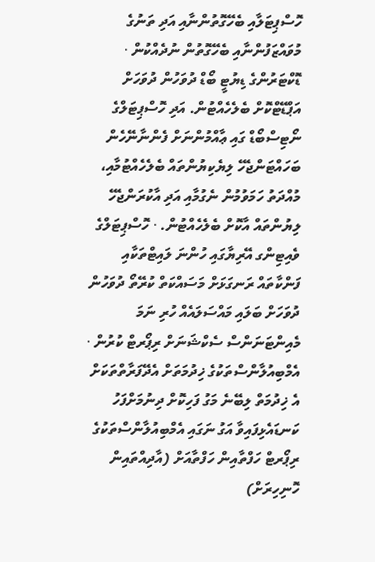ހޮސްޕިޓަލާއި ބެހޭގޮތުންނާއި އަދި ތަނުގެ މުވައްޒަފުންނާއި ބެހޭގޮތުން ނުދެއްކުން · ޑޮކްޓަރުންގެ ޑިޔުޓީ ބޯޑް ދުވަހުން ދުވަހަށް އަޕްޑޭޓްކޮށް ބެލެހެއްޓުން. އަދި ހޮސްޕިޓަލްގެ ނޯޓިސްބޯޑް ގައި ޢާއްމުންނަށް ފެންނާނޭހެން ބަހައްޓަންޖެހޭ ލިޔެކިޔުންތައް ބެލެހެއްޓުމާއި، މުއްދަތު ހަމަވުމުން ނެގުމާއި އަދި އާކުރަންޖެހޭ ލިޔުންތައް އާކޮށް ބެލެހެއްޓުން. · ހޮސްޕިޓަލްގެ ވެއިޓިންގ އޭރިޔާގައި ހުންނަ ލައިޓްތަކާއި ފަންކާތައް ރަނގަޅަށް މަސައްކަތް ކުރޭތޯ ދުވަހުން ދުވަހަށް ބަލައި މައްސަލައެއް ހުރި ނަމަ މެއިންޓަނަންސް ސެކްޝަނަށް ރިޕޯރޓް ކުރުން · އެމްބިއުލާންސްތަކުގެ ޚިދުމަތަށް އެދޭފަރާތްތަކަށް އެ ޚިދުމަތް ލިބޭނެ މަގު ފަހިކޮށް ދިނުމަށްފަހު ކަނޑައެޅިފައިވާ އަގު ނަގައި އެމްބިއުލާންސްތަކުގެ ރިޕޯރޓް ހަފްތާއިން ހަފްތާއަށް (އާދިއްތައިން ހޮނިހިރަށް)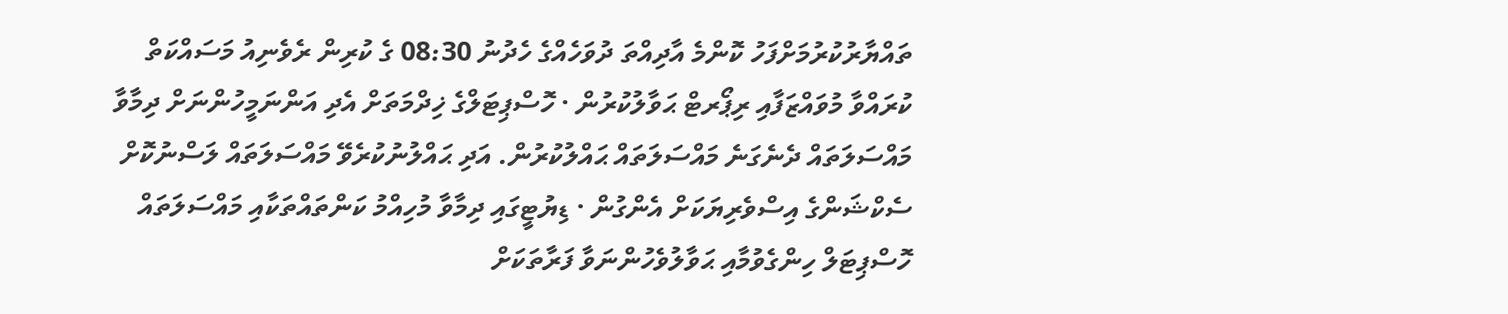ތައްޔާރުކުރުމަށްފަހު ކޮންމެ އާދިއްތަ ދުވަހެއްގެ ހެދުނު 08:30 ގެ ކުރިން ރެވެނިއު މަސައްކަތް ކުރައްވާ މުވައްޒަފާއި ރިޕޯރޓް ޙަވާލުކުރުން · ހޮސްޕިޓަލްގެ ޚިދްމަތަށް އެދި އަންނަމީހުންނަށް ދިމާވާ މައްސަލަތައް ދެނެގަނެ މައްސަލަތައް ޙައްލުކުރުން. އަދި ޙައްލުނުކުރެވޭ މައްސަލަތައް ލަސްނުކޮށް ސެކްޝަންގެ އިސްވެރިޔަކަށް އެންގުން · ޑިޔުޓީގައި ދިމާވާ މުހިއްމު ކަންތައްތަކާއި މައްސަލަތައް ހޮސްޕިޓަލް ހިންގެވުމާއި ޙަވާލުވެހުންނަވާ ފަރާތަކަށް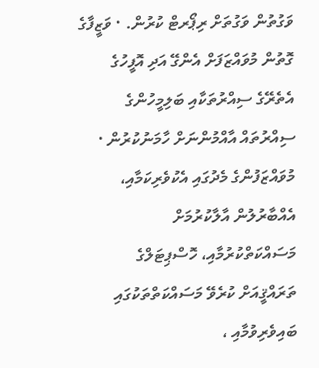ވަގުތުން ވަގުތަށް ރިޕޯރޓް ކުރުން. · ވަޒީފާގެ ގޮތުން މުވައްޒަފަށް އެންގޭ އަދި އޮފީހުގެ އެތެރޭގެ ސިއްރުތަކާއި ބަލިމީހުންގެ ސިއްރުތައް އާއްމުންނަށް ހާމަނުކުރުން · މުވައްޒަފުންގެ މެދުގައި އެކުވެރިކަމާއި، އެއްބާރުލުން އާލާކުރުމަށް މަސައްކަތްކުރުމާއި، ހޮސްޕިޓަލްގެ ތަރައްޤީއަށް ކުރެވޭ މަސައްކަތްތަކުގައި ބައިވެރިވުމާއި ،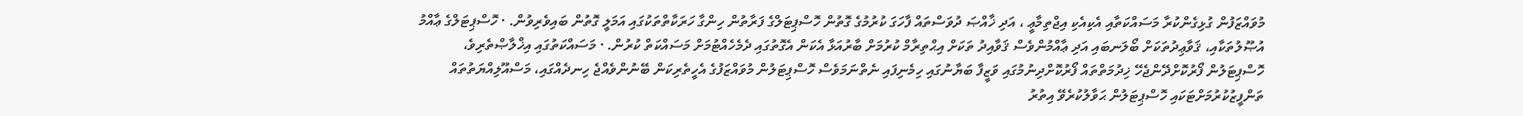މުވައްޒަފުން ގުޅިގެންކުރާ މަސައްކަތާއި އެކިއެކި އިޖްތިމާޢީ ، އަދި ޚާއްޞަ ދުވަސްތައް ފާހަގަ ކުރުމުގެ ގޮތުން ހޮސްޕިޓަލްގެ ފަރާތުން ހިންގާ ހަރަކާތްތަކުގައި އަމަލީ ގޮތުން ބައިވެރިވުން. · ހޮސްޕިޓަލްގެ ޢާއްމު އުޞޫލުތަކާއި، ޤަވާޢިދުތަކަށް ބޯލަނބައި އަދި ޢާއްމުންވެސް ޤަވާއިދު ތަކަށް އިޙްތިރާމް ކުރުމަށް ބާރުއަޅާ އެކަން އެގޮތުގައި ދެމެހެއްޓުމަށް މަސައްކަތް ކުރުން. · މަސައްކަތުގައި އިޚްލާޞްތެރިވެ، ހޮސްޕިޓަލުން ފޯރުކޮށްދޭންޖެހޭ ޚިދުމަތްތައް ފޯރުކޮށްދިނުމުގައި ވަޒީފާ ބަޔާނުގައި ހިމެނިފައި ނެތްނަމަވެސް ހޮސްޕިޓަލުން މުވައްޒަފުގެ އެހީތެރިކަން ބޭނުންވެއްޖެ ހިނދެއްގައި، މަސްއޫލިއްޔަތުތައް ތަންފީޒުކުރުމަށްޓަކައި ހޮސްޕިޓަލުން ޙަވާލުކުރެވޭ އިތުރު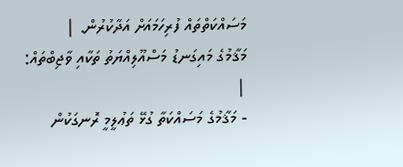މަސައްކަތްތައް ފުރިހަމައަށް އަދާކުރުން. |
މަޤާމުގެ މައިގަނޑު މަސްއޫލިއްޔަތު ތަކާއި ވާޖިބްތައް: |
- މަޤާމުގެ މަސައްކަތާ ގުޅޭ ތަޢުލީމީ ރޮނގަކުން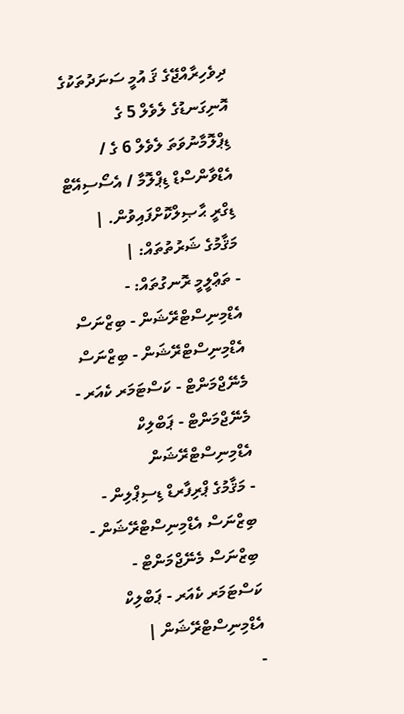ދިވެހިރާއްޖޭގެ ޤަ އުމީ ސަނަދުތަކުގެ އޮނިގަނޑުގެ ލެވެލް 5 ގެ ޑިޕްލޮމާނުވަތަ ލެވެލް 6 ގެ / އެޑްވާންސްޑް ޑިޕްލޮމާ / އެސޯސިއޭޓް ޑިގްރީ ޙާޞިލްކޮށްފައިވުން. |
މަޤާމުގެ ޝަރުތުތައް: |
- ތަޢްލީމީ ރޮނގުތައް: - އެޑްމިނިސްޓްރޭޝަން - ބިޒްނަސް އެޑްމިނިސްޓްރޭޝަން - ބިޒްނަސް މެނޭޖްމަންޓް - ކަސްޓަމަރ ކެއަރ - މެނޭޖްމަންޓް - ޕަބްލިކް އެޑްމިނިސްޓްރޭޝަން
- މަޤާމުގެ ޕްރިފާރޑް ޑިސިޕްލިން - ބިޒްނަސް އެޑްމިނިސްޓްރޭޝަން - ބިޒްނަސް މެނޭޖްމަންޓް - ކަސްޓަމަރ ކެއަރ - ޕަބްލިކް އެޑްމިނިސްޓްރޭޝަން |
-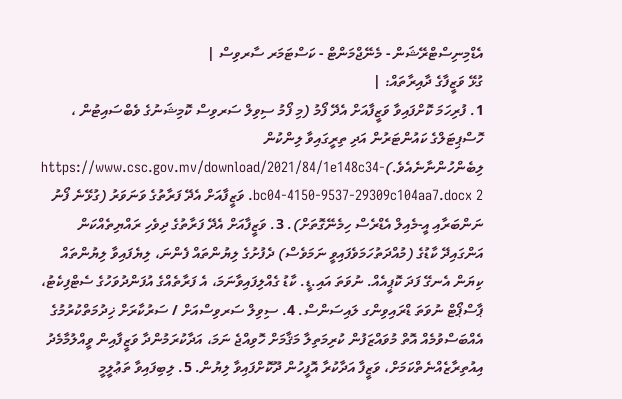އެޑްމިނިސްޓްރޭޝަން - މެނޭޖްމަންޓް - ކަސްޓަމަރ ސާރވިސް |
ގުޅޭ ވަޒީފާގެ ދާއިރާތައް: |
1. ފުރިހަމަ ކޮށްފައިވާ ވަޒީފާއަށް އެދޭ ފޯމު (މި ފޯމު ސިވިލް ސަރވިސް ކޮމިޝަނުގެ ވެބްސައިޓުން ، ހޮސްޕިޓަލްގެ ކައުންޓަރުން އަދި ތިރީގައިވާ ލިންކުން ލިބެންހުންނާނެއެވެ.)https://www.csc.gov.mv/download/2021/84/1e148c34-bc04-4150-9537-29309c104aa7.docx 2. ވަޒީފާއަށް އެދޭ ފަރާތުގެ ވަނަވަރު (ގުޅޭނެ ފޯނު ނަންބަރާއި އީ-މެއިލް އެޑްރެސް ހިމެނޭގޮތަށް). 3. ވަޒީފާއަށް އެދޭ ފަރާތުގެ ދިވެހި ރައްޔިތެއްކަން އަންގައިދޭ ކާޑުގެ (މުއްދަތުހަމަވެފައިވީ ނަމަވެސް) ދެފުށުގެ ލިޔުންތައް ފެންނަ، ލިޔެފައިވާ ލިޔުންތައް ކިޔަން އެނގޭ ފަދަ ކޮޕީއެއް. ނުވަތަ އައި.ޑީ. ކާޑު ގެއްލިފައިވާނަމަ، އެ ފަރާތެއްގެ އުފަންދުވަހުގެ ސެޓްފިކެޓު، ޕާސްޕޯޓް ނުވަތަ ޑްރައިވިންގ ލައިސަންސް. 4. ސިވިލް ސަރވިސްއަށް / ސަރުކާރަށް ޚިދުމަތްކުރުމުގެ އެއްބަސްވުމެއް އޮތް މުވައްޒަފުން ކުރިމަތިލާ މަޤާމަށް ހޮވިއްޖެ ނަމަ، އަދާކުރަމުންދާ ވަޒީފާއިން ވީއްލުމާމެދު އިއުތިރާޒެއްނެތްކަމަށް، ވަޒީފާ އަދާކުރާ އޮފީހުން ދޫކޮށްފައިވާ ލިޔުން. 5. ލިބިފައިވާ ތަޢުލީމީ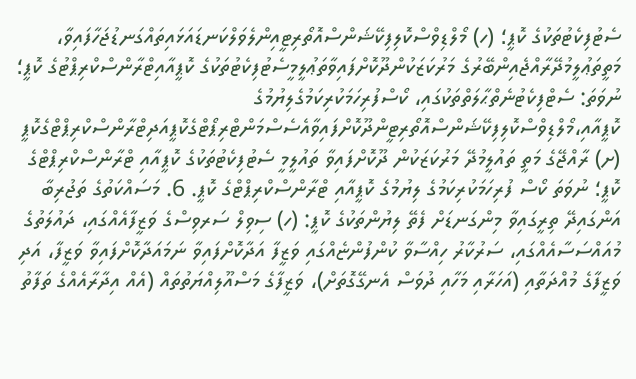ސެޓުފިކެޓުތަކުގެ ކޮޕީ؛ (ހ) މޯލްޑިވްސްކޮލިފިކޭޝަންސްއޮތޯރިޓީއިންލެވަލްކަނޑައަޅައިތައްގަނޑުޖަހާފައިވާ، މަތީތަޢުލީމުދޭރާއްޖެއިންބޭރުގެ މަރުކަޒަކުންދޫކޮށްފައިވާތަޢުލީމީސެޓުފިކެޓުތަކުގެ ކޮޕީއާއިޓްރާންސްކްރިޕްޓުގެ ކޮޕީ؛ ނުވަތަ: ސެޓްފިކެޓުނެތްޙާލަތްތަކުގައި، ކޯސްފުރިހަމަކުރިކަމުގެލިޔުމުގެ ކޮޕީއާއި،މޯލްޑިވްސްކޮލިފިކޭޝަންސްއޮތޯރިޓީންދޫކޮށްފައިވާއެސެސްމަންޓްރިޕޯޓްގެކޮޕީއަދިޓްރާންސްކްރިޕްޓްގެކޮޕީ (ށ) ރާއްޖޭގެ މަތީ ތައުލީމުދޭ މަރުކަޒަކުން ދޫކޮށްފައިވާ ތައުލީމީ ސެޓުފިކެޓުތަކުގެ ކޮޕީއާއި ޓްރާންސްކްރިޕްޓްގެ ކޮޕީ؛ ނުވަތަ ކޯސް ފުރިހަމަކުރިކަމުގެ ލިޔުމުގެ ކޮޕީއާއި ޓްރާންސްކްރިޕްޓްގެ ކޮޕީ. 6. މަސައްކަތުގެ ތަޖުރިބާ އަންގައިދޭ ތިރީގައިވާ މިންގަނޑަށް ފެތޭ ލިޔުންތަކުގެ ކޮޕީ: (ހ) ސިވިލް ސަރވިސްގެ ވަޒީފާއެއްގައި، ދައުލަތުގެ މުއައްސަސާއެއްގައި، ސަރުކާރު ހިއްސާވާ ކުންފުންޏެއްގައި ވަޒީފާ އަދާކޮށްފައިވާ ނަމައަދާކޮށްފައިވާ ވަޒީފާ، އަދި ވަޒީފާގެ މުއްދަތާއި (އަހަރާއި މަހާއި ދުވަސް އެނގޭގޮތަށް)، ވަޒީފާގެ މަސްއޫލިއްޔަތުތައް (އެއް އިދާރާއެއްގެ ތަފާތު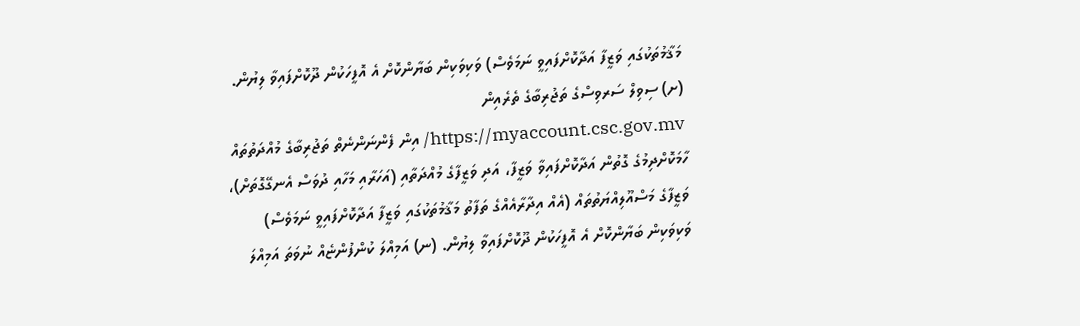މަޤާމުތަކުގައި ވަޒީފާ އަދާކޮށްފައިވީ ނަމަވެސް) ވަކިވަކިން ބަޔާންކޮށް އެ އޮފީހަކުން ދޫކޮށްފައިވާ ލިޔުން. (ށ) ސިވިލް ސަރވިސްގެ ތަޖުރިބާގެ ތެރެއިން https://myaccount.csc.gov.mv/ އިން ފެންނަންނެތް ތަޖުރިބާގެ މުއްދަތުތައް ހާމަކޮށްދިމުގެ ގޮތުން އަދާކޮށްފައިވާ ވަޒީފާ، އަދި ވަޒީފާގެ މުއްދަތާއި (އަހަރާއި މަހާއި ދުވަސް އެނގޭގޮތަށް)، ވަޒީފާގެ މަސްއޫލިއްޔަތުތައް (އެއް އިދާރާއެއްގެ ތަފާތު މަޤާމުތަކުގައި ވަޒީފާ އަދާކޮށްފައިވީ ނަމަވެސް) ވަކިވަކިން ބަޔާންކޮށް އެ އޮފީހަކުން ދޫކޮށްފައިވާ ލިޔުން. (ނ) އަމިއްލަ ކުންފުންޏެއް ނުވަތަ އަމިއްލަ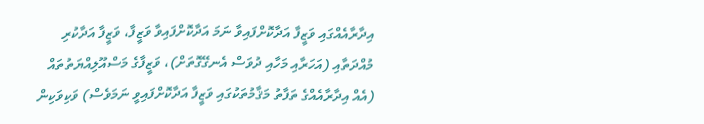އިދާރާއެއްގައި ވަޒީފާ އަދާކޮށްފައިވާ ނަމަ އަދާކޮށްފައިވާ ވަޒީފާ، ވަޒީފާ އަދާކުރި މުއްދަތާއި (އަހަރާއި މަހާއި ދުވަސް އެނގޭގޮތަށް)، ވަޒީފާގެ މަސްއޫލިއްޔަތުތައް (އެއް އިދާރާއެއްގެ ތަފާތު މަޤާމުތަކުގައި ވަޒީފާ އަދާކޮށްފައިވީ ނަމަވެސް) ވަކިވަކިން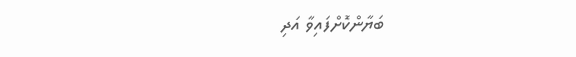ބަޔާންކޮށްފައިވާ އަދި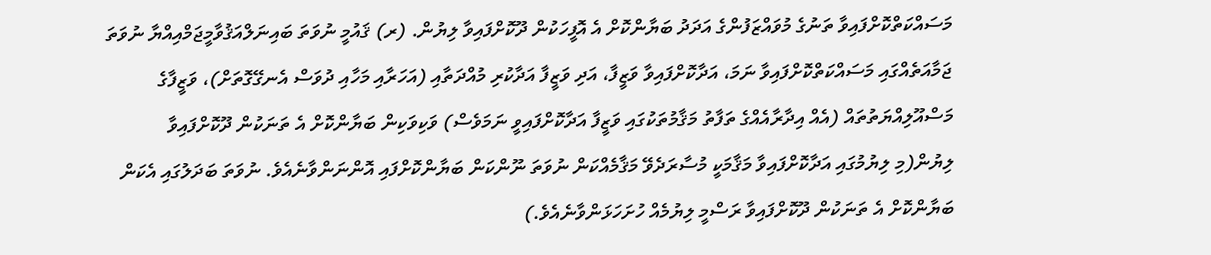މަސައްކަތްކޮށްފައިވާ ތަނުގެ މުވައްޒަފުންގެ އަދަދު ބަޔާންކޮށް އެ އޮފީހަކުން ދޫކޮށްފައިވާ ލިޔުން. (ރ) ޤައުމީ ނުވަތަ ބައިނަލްއަޤުވާމީޖަމްއިއްޔާ ނުވަތަ ޖަމާއަތެއްގައި މަސައްކަތްކޮށްފައިވާ ނަމަ، އަދާކޮށްފައިވާ ވަޒީފާ، އަދި ވަޒީފާ އަދާކުރި މުއްދަތާއި (އަހަރާއި މަހާއި ދުވަސް އެނގޭގޮތަށް)، ވަޒީފާގެ މަސްއޫލިއްޔަތުތައް (އެއް އިދާރާއެއްގެ ތަފާތު މަޤާމުތަކުގައި ވަޒީފާ އަދާކޮށްފައިވީ ނަމަވެސް) ވަކިވަކިން ބަޔާންކޮށް އެ ތަނަކުން ދޫކޮށްފައިވާ ލިޔުން(މި ލިޔުމުގައި އަދާކޮށްފައިވާ މަޤާމަކީ މުސާރަދެވޭ މަޤާމެއްކަން ނުވަތަ ނޫންކަން ބަޔާންކޮށްފައި އޮންނަންވާނެއެވެ. ނުވަތަ ބަދަލުގައި އެކަން ބަޔާންކޮށް އެ ތަނަކުން ދޫކޮށްފައިވާ ރަސްމީ ލިޔުމެއް ހުށަހަޅަންވާނެއެވެ.)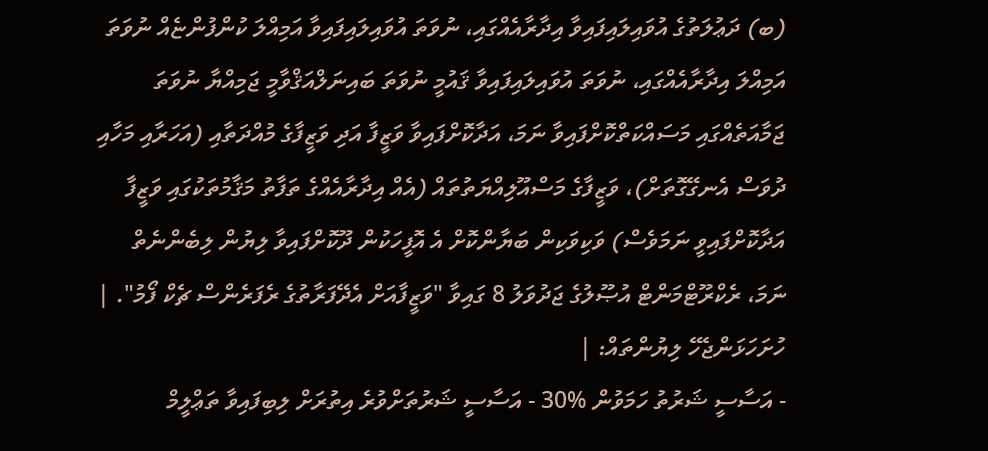(ބ) ދަޢުލަތުގެ އުވައިލައިފައިވާ އިދާރާއެއްގައި، ނުވަތަ އުވައިލައިފައިވާ އަމިއްލަ ކުންފުންޏެއް ނުވަތަ އަމިއްލަ އިދާރާއެއްގައި، ނުވަތަ އުވައިލައިފައިވާ ޤައުމީ ނުވަތަ ބައިނަލްއަޤްވާމީ ޖަމިއްޔާ ނުވަތަ ޖަމާއަތެއްގައި މަސައްކަތްކޮށްފައިވާ ނަމަ، އަދާކޮށްފައިވާ ވަޒީފާ އަދި ވަޒީފާގެ މުއްދަތާއި (އަހަރާއި މަހާއި ދުވަސް އެނގޭގޮތަށް)، ވަޒީފާގެ މަސްއޫލިއްޔަތުތައް (އެއް އިދާރާއެއްގެ ތަފާތު މަޤާމުތަކުގައި ވަޒީފާ އަދާކޮށްފައިވީ ނަމަވެސް) ވަކިވަކިން ބަޔާންކޮށް އެ އޮފީހަކުން ދޫކޮށްފައިވާ ލިޔުން ލިބެންނެތް ނަމަ، ރެކްރޫޓްމަންޓް އުޞޫލުގެ ޖަދުވަލު 8 ގައިވާ "ވަޒީފާއަށް އެދޭފަރާތުގެ ރެފަރެންސް ޗެކް ފޯމު". |
ހުށަހަޅަންޖެހޭ ލިޔުންތައް: |
- އަސާސީ ޝަރުތު ހަމަވުން %30 - އަސާސީ ޝަރުތަށްވުރެ އިތުރަށް ލިބިފައިވާ ތަޢްލީމް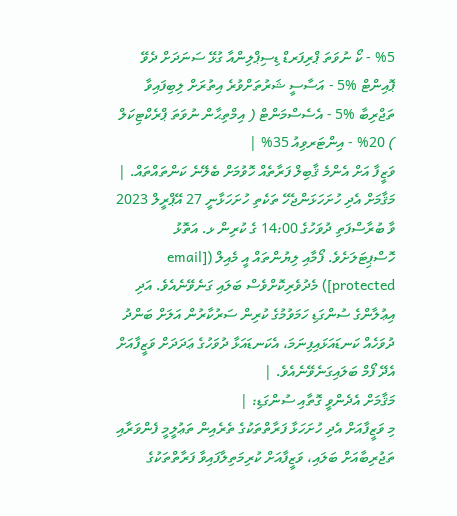%5 - ކޯ ނުވަތަ ޕްރިފަރޑް ޑިސިޕްލިންއާ ގުޅޭ ސަނަދަށް ދެވޭ ޕޮއިންޓް %5 - އަސާސީ ޝަރުތަށްވުރެ އިތުރަށް ލިބިފައިވާ ތަޖްރިބާ %5 - އެސެސްމަންޓް ( އިމްތިޙާން ނުވަތަ ޕްރެކްޓިކަލް ) 20% - އިންޓަރވިއު 35% |
ވަޒީފާ އަށް އެންމެ ޤާބިލް ފަރާތެއް ހޮވުމަށް ބެލޭނެ ކަންތައްތައް. |
މަޤާމަށް އެދި ހުށަހަޅަންޖެހޭ ތަކެތި ހުށަހަޅާނީ 27 އޭޕްރީލް 2023 ވާ ބުރާސްފަތި ދުވަހުގެ 14:00 ގެ ކުރިން ޅ. އަތޮޅު ހޮސްޕިޓަލަށެވެ. ފޯމާއި ލިޔުންތައް އީ މެއިލް ([email protected]) މެދުވެރިކޮށްވެސް ބަލައި ގަނެވޭނެއެވެ. އަދި އިޢުލާންގެ ސުންގަޑި ހަމަވުމުގެ ކުރިން ސަރުކާރުން އަލަށް ބަންދު ދުވަހެއް ކަނޑައަޅައިފިނަމަ، އެކަނޑައަޅާ ދުވަހުގެ ޢަދަދަށް ވަޒީފާއަށް އެދޭ ފޯމް ބަލައިގަނެވޭނެއެވެ. |
މަޤާމަށް އެދެންވީ ގޮތާއި ސުންގަޑި: |
މި ވަޒީފާއަށް އެދި ހުށަހަޅާ ފަރާތްތަކުގެ ތެރެއިން ތަޢުލީމީ ފެންވަރާއި ތަޖުރިބާއަށް ބަލައި، ވަޒީފާއަށް ކުރިމަތިލާފައިވާ ފަރާތްތަކުގެ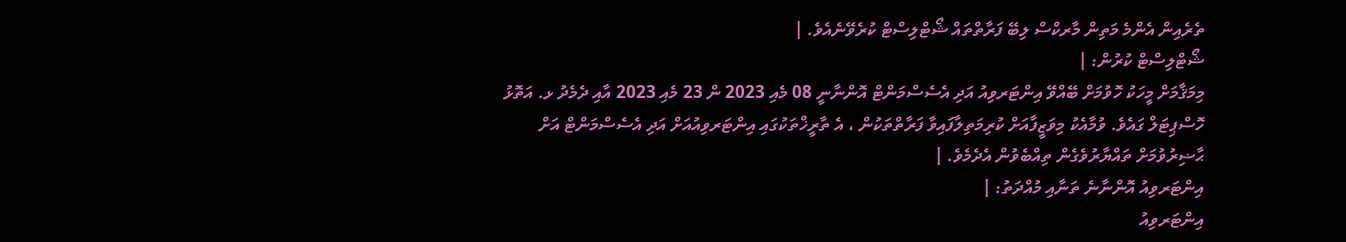ތެރެއިން އެންމެ މަތިން މާރކްސް ލިބޭ ފަރާތްތައް ޝޯޓްލިސްޓް ކުރެވޭނެއެވެ. |
ޝޯޓްލިސްޓް ކުރުން: |
މިމަޤާމަށް މީހަކު ހޮވުމަށް ބޭއްވޭ އިންޓަރވިއު އަދި އެސެސްމަންޓް އޮންނާނީ 08 މެއި 2023 ން 23 މެއި 2023 އާއި ދެމެދު ޅ. އަތޮޅު ހޮސްޕިޓަލް ގައެވެ. ވުމާއެކު މިވަޒީފާއަށް ކުރިމަތިލާފައިވާ ފަރާތްތަކުން ، އެ ތާރީޚްތަކުގައި އިންޓަރވިއުއަށް އަދި އެސެސްމަންޓް އަށް ޙާޟިރުވުމަށް ތައްޔާރުވެގެން ތިއްބެވުން އެދެމެވެ. |
އިންޓަރވިއު އޮންނާނެ ތަނާއި މުއްދަތު: |
އިންޓަރވިއު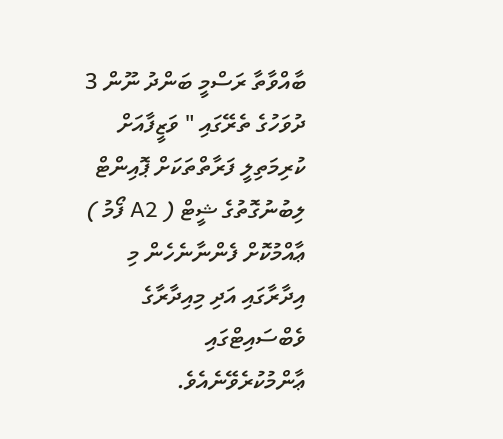ބާއްވާތާ ރަސްމީ ބަންދު ނޫން 3 ދުވަހުގެ ތެރޭގައި " ވަޒީފާއަށް ކުރިމަތިލީ ފަރާތްތަކަށް ޕޮއިންޓް ލިބުނުގޮތުގެ ޝީޓް ( A2 ފޯމު ) ޢާއްމުކޮށް ފެންނާނެހެން މި އިދާރާގައި އަދި މިއިދާރާގެ ވެބްސައިޓްގައި ޢާންމުކުރެވޭނެއެވެ.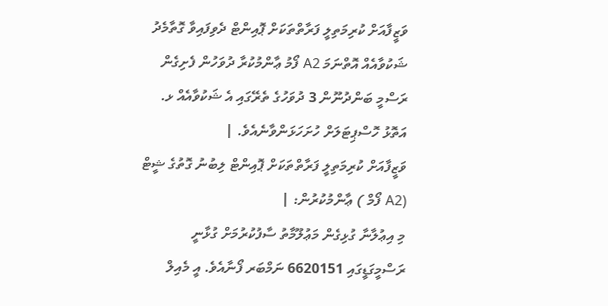ވަޒީފާއަށް ކުރިމަތިލީ ފަރާތްތަކަށް ޕޮއިންޓް ދެވިފައިވާ ގޮތާމެދު ޝަކުވާއެއް އޮތްނަމަ A2 ފޯމު ޢާންމުކުރާ ދުވަހުން ފެށިގެން ރަސްމީ ބަންދުނޫން 3 ދުވަހުގެ ތެރޭގައި އެ ޝަކުވާއެއް ޅ. އަތޮޅު ހޮސްޕިޓަލަށް ހުށަހަޅަންވާނެއެވެ. |
ވަޒީފާއަށް ކުރިމަތިލީ ފަރާތްތަކަށް ޕޮއިންޓް ލިބުނު ގޮތުގެ ޝީޓް (A2 ފޯމް ) ޢާންމުކުރުން: |
މި އިޢުލާނާ ގުޅިގެން މަޢުލޫމާތު ސާފުކުރުމަށް ގުޅާނީ ރަސްމީގަޑީގައި 6620151 ނަމްބަރ ފޯނާއެވެ. އީ މެއިލް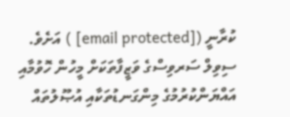ކުރާނީ ([email protected] ) އަށެވެ. ސިވިލް ސަރވިސްގެ ވަޒީފާތަކަށް މީހުން ހޮވުމާއި އައްޔަންކުރުމުގެ މިންގަނޑުތަކާއި އުޞޫލުތައް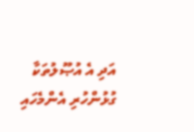އަދި އެ އުޞޫލުތަކާ ގުޅުންހުރި އެންމެހައި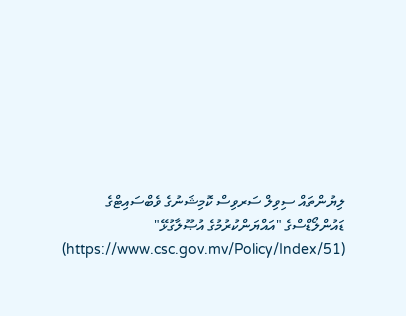ލިޔުންތައް ސިވިލް ސަރވިސް ކޮމިޝަނުގެ ވެބްސައިޓްގެ ޑައުންލޯޑްސްގެ "އައްޔަންކުރުމުގެ އުޞޫލާގުޅޭ" (https://www.csc.gov.mv/Policy/Index/51)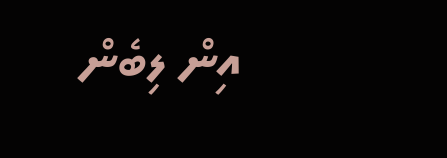އިން ލިބެން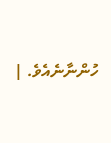ހުންނާނެއެވެ. |